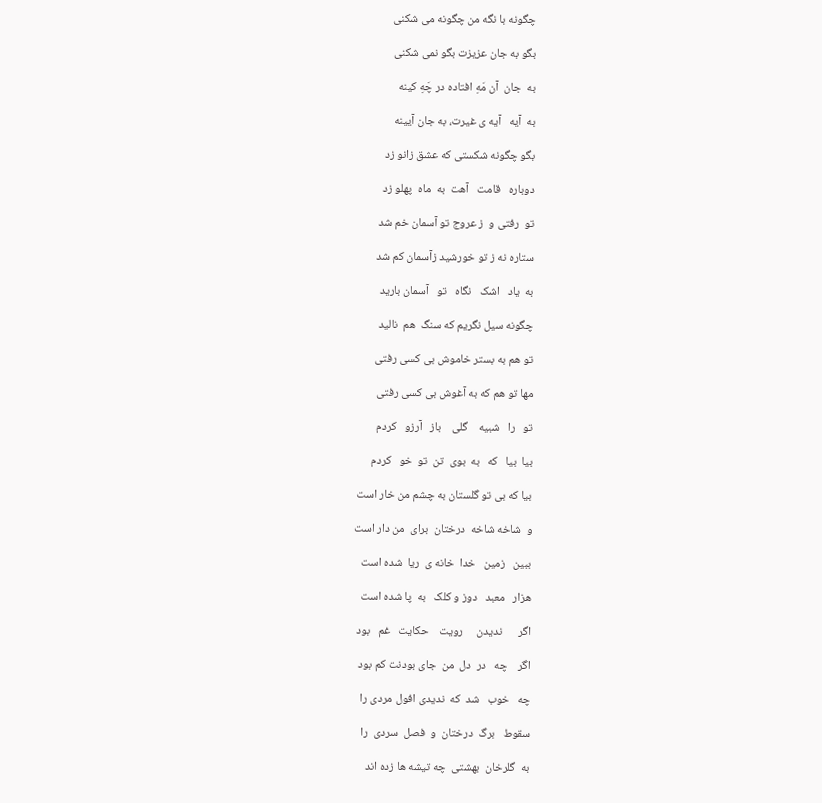چگونه با نگه من چگونه می شکنی

بگو به جان عزیزت بگو نمی شکنی

به  جان  آن مَهِ افتاده در چَهِ کینه

به  آیه   آیه ی غیرت، به جان آیینه

بگو چگونه شکستی که عشق زانو زد

دوباره   قامت   آهت  به  ماه  پهلو زد

تو  رفتی و  ز عروج تو آسمان خم شد

ستاره نه ز تو خورشید زآسمان کم شد

به  یاد   اشک   نگاه   تو   آسمان بارید

چگونه سیل نگریم که سنگ  هم  نالید

تو هم به بستر خاموش بی کسی رفتی

مها تو هم که به آغوش بی کسی رفتی

تو   را   شبیه    گلی    باز   آرزو   کردم

بیا  بیا   که   به  بوی  تن  تو  خو   کردم

بیا که بی تو گلستان به چشم من خار است

و  شاخه شاخه  درختان  برای  من دار است

ببین   زمین   خدا  خانه ی  ریا  شده است

هزار   معبد   دوز و کلک   به  پا شده است

اگر      ندیدن     رویت    حکایت   غم   بود

اگر    چه   در  دل  من  جای بودنت کم بود

چه   خوب   شد  که  ندیدی افول مردی را

سقوط   برگ  درختان  و  فصل  سردی  را

به  گلرخان  بهشتی  چه تیشه ها زده اند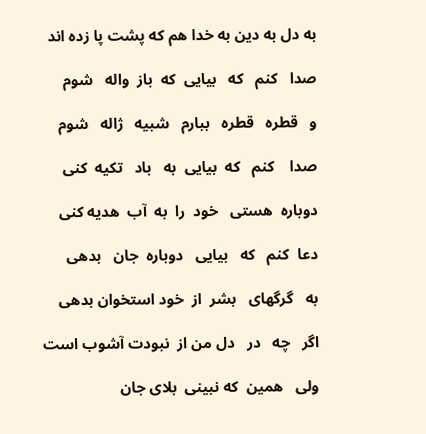به دل به دین به خدا هم که پشت پا زده اند

صدا   کنم   که   بیایی  که  باز  واله   شوم

و   قطره   قطره   ببارم   شبیه   ژاله   شوم

صدا    کنم   که  بیایی  به   باد   تکیه  کنی

دوباره  هستی   خود  را  به  آب  هدیه کنی

دعا  کنم   که   بیایی   دوباره  جان   بدهی

به   گرگهای   بشر  از  خود استخوان بدهی

اگر   چه   در   دل من از  نبودت آشوب است

ولی   همین  که نبینی  بلای جان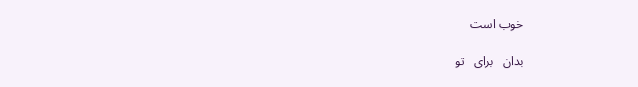خوب است

بدان   برای   تو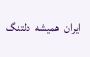ایران  همیشه  دلتنگ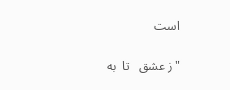است

"ز عشق   تا  به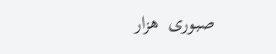صبوری  هزار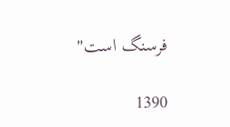فرسنگ است"

1390